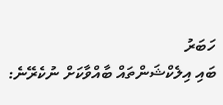ހަބަރު
ބައި އިލެކްޝަންތައް ބާއްވާކަށް ނުކެރޭނެ: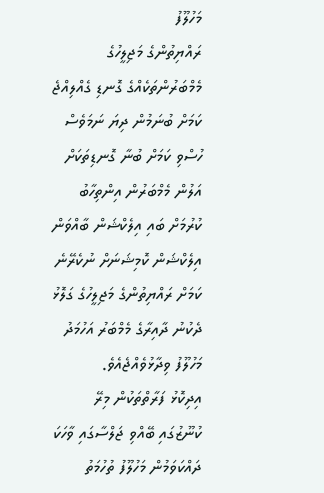މަހުލޫފު
ރައްޔިތުންގެ މަޖިލީހުގެ މެމްބަރުންތަކެއްގެ ގޮނޑި ގެއްލިއްޖެ ކަމަށް ބުނަމުން ދިޔަ ނަމަވެސް ހުސްވި ކަމަށް ބުނާ ގޮނޑިތަކަށް އަލުން މެމްބަރުން އިންތިހާބު ކުރުމަށް ބައި އިލެކްޝަން ބާއްވަން އިލެކްޝަން ކޮމިޝަނަށް ނުކެރޭނެ ކަމަށް ރައްޔިތުންގެ މަޖިލީހުގެ ގަލޮޅު ދެކުނު ދާއިރާގެ މެމްބަރު އަހުމަދު މަހުލޫފު ވިދާޅުވެއްޖެއެވެ.
އިދިކޮޅު ފަރާތްތަކުން މިރޭ ކުނޫޒުގައި ބޭއްވި ޖަލްސާގައި ވާހަކަ ދައްކަވަމުން މަހުލޫފު ތުހުމަތު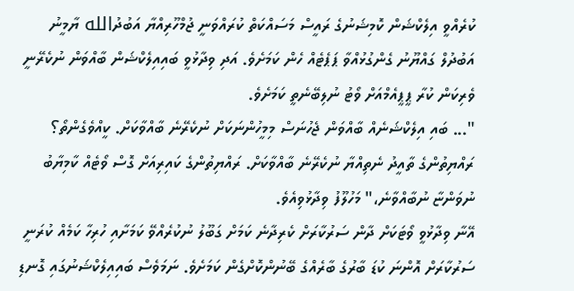ކުރެއްވީ އިލެކްޝަން ކޮމިޝަނުގެ ރައީސް މަސައްކަތް ކުރައްވަނީ ޖުމްހޫރިއްޔާ އަބުދުالله ޔާމީނު އަބުދުލް ގައްޔޫނު ގެންގުޅުއްވާ ޕަޕެޓެއް ހެން ކަމަށެވެ. އަދި ވިދާޅުވީ ބައިއިލެކްޝަން ބާއްވަން ނުކެރޭނީ ވެރިކަން ކުރާ ޕީޕީއެމްއަށް ވޯޓު ނުލިބޭނެތީ ކަމަށެވެ.
"... ބައި އިލެކްޝަނެއް ބާއްވަން ޖެހުނަސް މިމީހުންނަކަށް ނުކެރޭނެ ބާއްވާކަށް. ކީއްވެގެންތޯ؟ ރައްޔިތުންގެ ތާއީދު ނެތިއްޔާ ނުކެރޭނެ ބާއްވާކަށް. ރައްޔިތުންގެ ކައިރިއަށް ގޮސް ވޯޓެއް ކާމިޔާބު ނުވަންޏާ ނުބާއްވާނެ،" މަހުލޫފު ވިދާޅުވިއެވެ.
އޭނާ ވިދާޅުވީ ވޯޓަކަށް ދާން ސަރުކާރަށް ކެރިދާނެ ކަމަށް ގަބޫލު ނުކުރެއްވޭ ކަމަށާއި ހުރިހާ ކަމެއް ކުރަނީ ސަރުކާރަށް އޮންނަ ކުޑަ ބާރުގެ ބާރެއްގެ ބޭނުންކޮށްގެން ކަމަށެވެ. ނަމަވެސް ބައިއިލެކްޝަނުގައި ގޮނޑި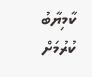ކާމިޔާބު ކުރުމަށް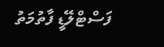ފަސްޓްލޭޑީ ފާތުމަތު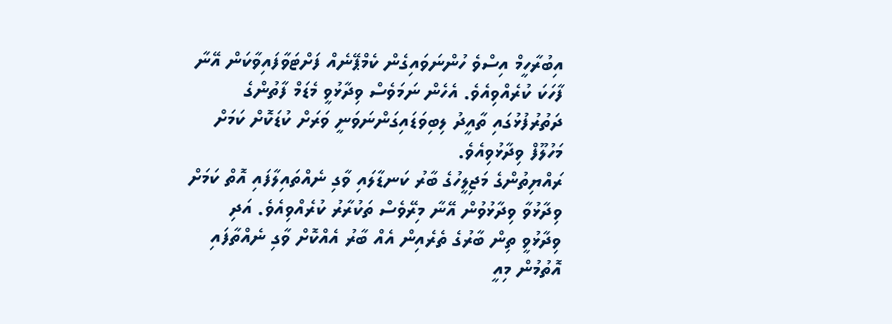އިބުރާހީމް އިސްވެ ހުންނަވައިގެން ކެމްޕޭނެއް ފަށްޓަވާފައިވާކަން އޭނާ ފާހަކަ ކުރެއްވިއެވެ. އެހެން ނަމަވެސް ވިދާޅުވީ މެޑަމް ފާތުންގެ ދަތުރުފުޅުގައި ތާއީދު ލިބިވަޑައިގަންނަވަނީ ވަރަށް ކުޑަކޮށް ކަމަށް މަހުލޫފް ވިދާޅުވިއެވެ.
ރައްޔިތުންގެ މަޖިލީހުގެ ބާރު ކަނޑާލައި ވާގި ނެއްތައިލާފައި އޮތް ކަމަށް ވިދާޅުވާ ވިދާޅުވުން އޭނާ މިރޭވެސް ތަކުރާރު ކުރެއްވިއެވެ. އަދި ވިދާޅުވީ ތިން ބާރުގެ ތެރެއިން އެއް ބާރު އެއްކޮށް ވާގި ނެއްތާފައި އޮތުމުން މިއީ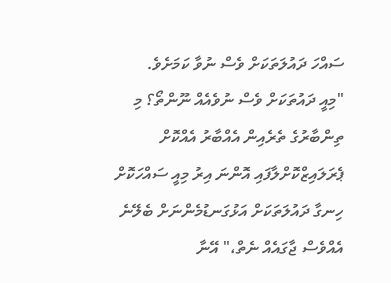ސައްހަ ދައުލަތަކަށް ވެސް ނުވާ ކަމަށެވެ.
"މިއީ ދައުތަކަށް ވެސް ނުވެއެއް ނޫންތޯ؟ މި ތިންބާރުގެ ތެރެއިން އެއްބާރު އެއްކޮށް ޕެރަލައިޒްކޮށްލާފައި އޮންނަ އިރު މިއީ ސައްހަކޮށް ހިނގާ ދައުލަތަކަށް އަޅުގަނޑުމެންނަށް ބެލޭނެ އެއްވެސް ޖާގައެއް ނެތް،" އޭނާ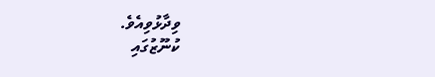ވިދާޅުވިއެވެ.
ކުނޫޒުގައި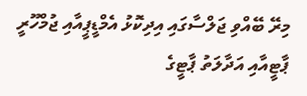މިރޭ ބޭއްވި ޖަލްސާގައި އިދިކޮޅު އެމްޑީޕީއާއި ޖުމްހޫރީ ޕާޓީއާއި އަދާލަތު ޕާޓީގެ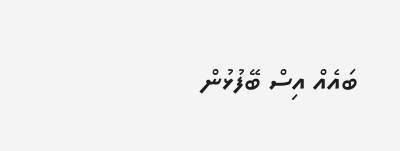ބައެއް އިސް ބޭފުޅުން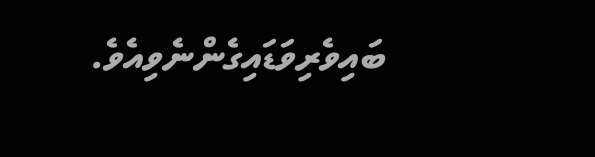ބައިވެރިވަޑައިގެންނެވިއެވެ.